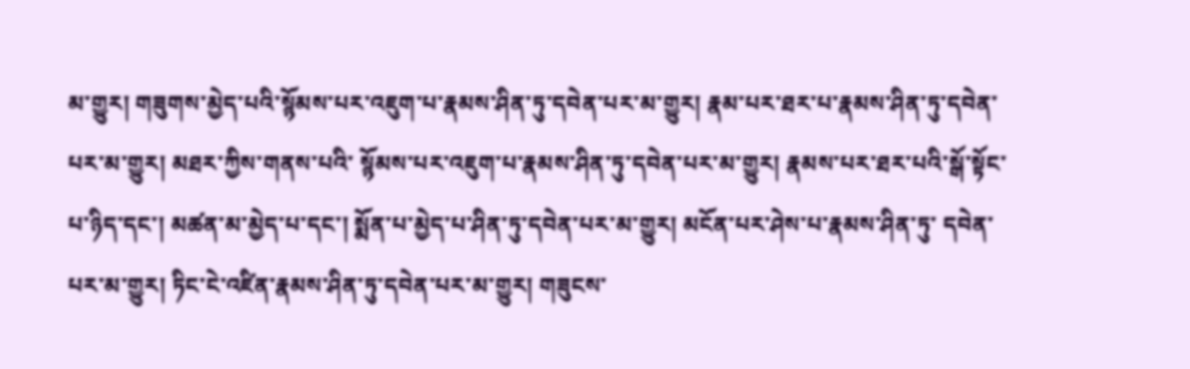མ་གྱུར། གཟུགས་མྱེད་པའི་སྙོམས་པར་འཇུག་པ་རྣམས་ཤིན་ཏུ་དབེན་པར་མ་གྱུར། རྣམ་པར་ཐར་པ་རྣམས་ཤིན་ཏུ་དབེན་པར་མ་གྱུར། མཐར་ཀྱིས་གནས་པའི་ སྙོམས་པར་འཇུག་པ་རྣམས་ཤིན་ཏུ་དབེན་པར་མ་གྱུར། རྣམས་པར་ཐར་པའི་སྒོ་སྟོང་པ་ཉིད་དང་། མཚན་མ་མྱེད་པ་དང་། སྨོན་པ་མྱེད་པ་ཤིན་ཏུ་དབེན་པར་མ་གྱུར། མངོན་པར་ཤེས་པ་རྣམས་ཤིན་ཏུ་ དབེན་པར་མ་གྱུར། ཏིང་ངེ་འཛིན་རྣམས་ཤིན་ཏུ་དབེན་པར་མ་གྱུར། གཟུངས་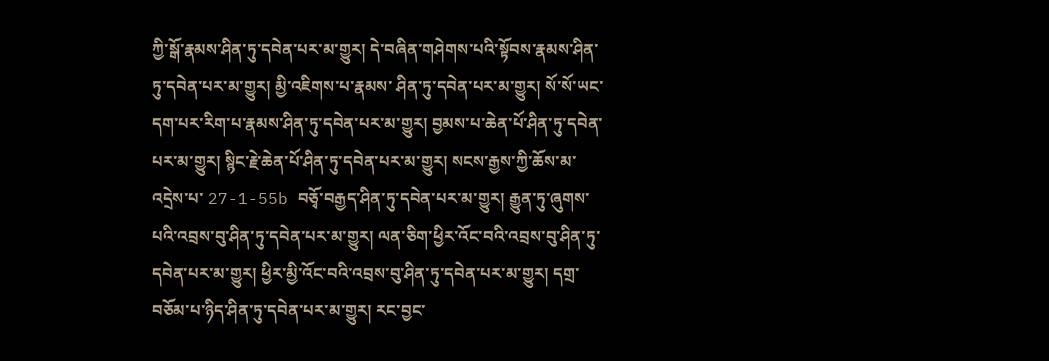ཀྱི་སྒོ་རྣམས་ཤིན་ཏུ་དབེན་པར་མ་གྱུར། དེ་བཞིན་གཤེགས་པའི་སྟོབས་རྣམས་ཤིན་ཏུ་དབེན་པར་མ་གྱུར། མྱི་འཇིགས་པ་རྣམས་ ཤིན་ཏུ་དབེན་པར་མ་གྱུར། སོ་སོ་ཡང་དག་པར་རིག་པ་རྣམས་ཤིན་ཏུ་དབེན་པར་མ་གྱུར། བྱམས་པ་ཆེན་པོ་ཤིན་ཏུ་དབེན་པར་མ་གྱུར། སྙིང་རྗེ་ཆེན་པོ་ཤིན་ཏུ་དབེན་པར་མ་གྱུར། སངས་རྒྱས་ཀྱི་ཆོས་མ་འདྲེས་པ་ 27-1-55b བཅྭོ་བརྒྱད་ཤིན་ཏུ་དབེན་པར་མ་གྱུར། རྒྱུན་ཏུ་ཞུགས་པའི་འབྲས་བུ་ཤིན་ཏུ་དབེན་པར་མ་གྱུར། ལན་ཅིག་ཕྱིར་འོང་བའི་འབྲས་བུ་ཤིན་ཏུ་དབེན་པར་མ་གྱུར། ཕྱིར་མྱི་འོང་བའི་འབྲས་བུ་ཤིན་ཏུ་དབེན་པར་མ་གྱུར། དགྲ་བཅོམ་པ་ཉིད་ཤིན་ཏུ་དབེན་པར་མ་གྱུར། རང་བྱང་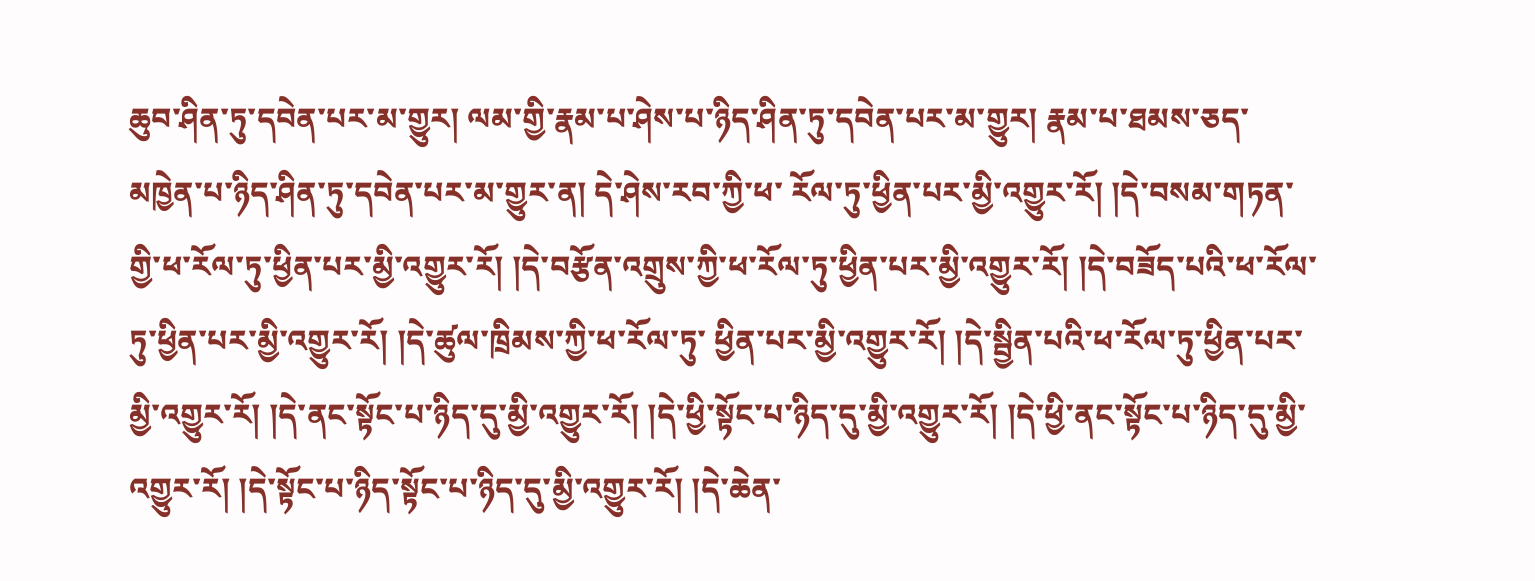ཆུབ་ཤིན་ཏུ་དབེན་པར་མ་གྱུར། ལམ་གྱི་རྣམ་པ་ཤེས་པ་ཉིད་ཤིན་ཏུ་དབེན་པར་མ་གྱུར། རྣམ་པ་ཐམས་ཅད་མཁྱེན་པ་ཉིད་ཤིན་ཏུ་དབེན་པར་མ་གྱུར་ན། དེ་ཤེས་རབ་ཀྱི་ཕ་ རོལ་ཏུ་ཕྱིན་པར་མྱི་འགྱུར་རོ། །དེ་བསམ་གཏན་གྱི་ཕ་རོལ་ཏུ་ཕྱིན་པར་མྱི་འགྱུར་རོ། །དེ་བརྩོན་འགྲུས་ཀྱི་ཕ་རོལ་ཏུ་ཕྱིན་པར་མྱི་འགྱུར་རོ། །དེ་བཟོད་པའི་ཕ་རོལ་ཏུ་ཕྱིན་པར་མྱི་འགྱུར་རོ། །དེ་ཚུལ་ཁྲིམས་ཀྱི་ཕ་རོལ་ཏུ་ ཕྱིན་པར་མྱི་འགྱུར་རོ། །དེ་སྦྱིན་པའི་ཕ་རོལ་ཏུ་ཕྱིན་པར་མྱི་འགྱུར་རོ། །དེ་ནང་སྟོང་པ་ཉིད་དུ་མྱི་འགྱུར་རོ། །དེ་ཕྱི་སྟོང་པ་ཉིད་དུ་མྱི་འགྱུར་རོ། །དེ་ཕྱི་ནང་སྟོང་པ་ཉིད་དུ་མྱི་འགྱུར་རོ། །དེ་སྟོང་པ་ཉིད་སྟོང་པ་ཉིད་དུ་མྱི་འགྱུར་རོ། །དེ་ཆེན་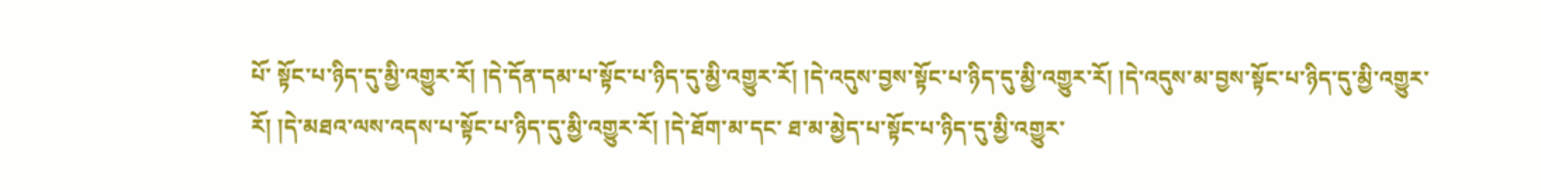པོ་ སྟོང་པ་ཉིད་དུ་མྱི་འགྱུར་རོ། །དེ་དོན་དམ་པ་སྟོང་པ་ཉིད་དུ་མྱི་འགྱུར་རོ། །དེ་འདུས་བྱས་སྟོང་པ་ཉིད་དུ་མྱི་འགྱུར་རོ། །དེ་འདུས་མ་བྱས་སྟོང་པ་ཉིད་དུ་མྱི་འགྱུར་རོ། །དེ་མཐའ་ལས་འདས་པ་སྟོང་པ་ཉིད་དུ་མྱི་འགྱུར་རོ། །དེ་ཐོག་མ་དང་ ཐ་མ་མྱེད་པ་སྟོང་པ་ཉིད་དུ་མྱི་འགྱུར་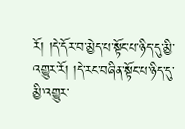རོ། །དེ་དོར་བ་མྱེད་པ་སྟོང་པ་ཉིད་དུ་མྱི་འགྱུར་རོ། །དེ་རང་བཞིན་སྟོང་པ་ཉིད་དུ་མྱི་འགྱུར་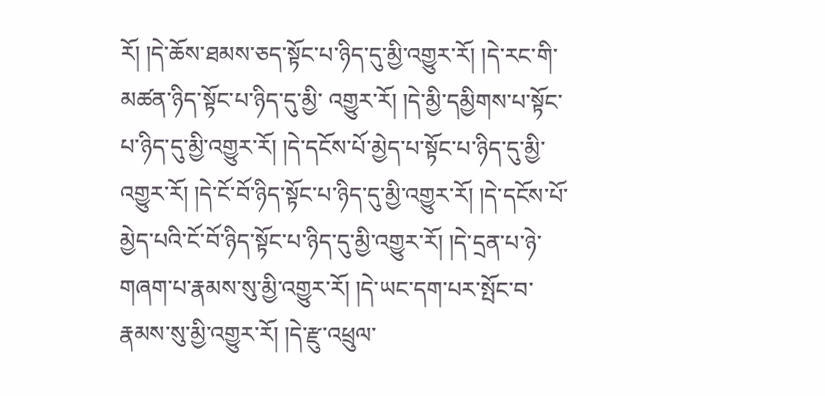རོ། །དེ་ཆོས་ཐམས་ཅད་སྟོང་པ་ཉིད་དུ་མྱི་འགྱུར་རོ། །དེ་རང་གི་མཚན་ཉིད་སྟོང་པ་ཉིད་དུ་མྱི་ འགྱུར་རོ། །དེ་མྱི་དམྱིགས་པ་སྟོང་པ་ཉིད་དུ་མྱི་འགྱུར་རོ། །དེ་དངོས་པོ་མྱེད་པ་སྟོང་པ་ཉིད་དུ་མྱི་འགྱུར་རོ། །དེ་ངོ་བོ་ཉིད་སྟོང་པ་ཉིད་དུ་མྱི་འགྱུར་རོ། །དེ་དངོས་པོ་མྱེད་པའི་ངོ་བོ་ཉིད་སྟོང་པ་ཉིད་དུ་མྱི་འགྱུར་རོ། །དེ་དྲན་པ་ཉེ་ གཞག་པ་རྣམས་སུ་མྱི་འགྱུར་རོ། །དེ་ཡང་དག་པར་སྤོང་བ་རྣམས་སུ་མྱི་འགྱུར་རོ། །དེ་རྫུ་འཕྲུལ་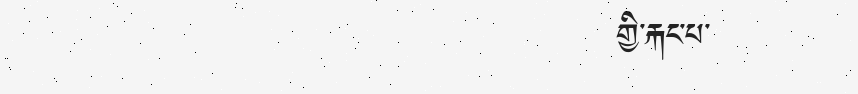གྱི་རྐང་པ་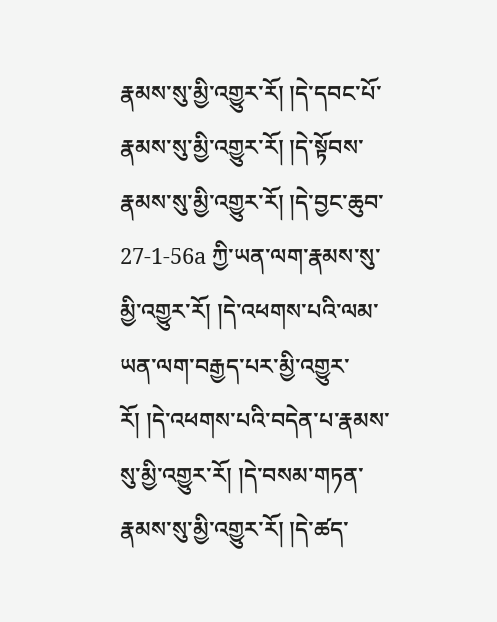རྣམས་སུ་མྱི་འགྱུར་རོ། །དེ་དབང་པོ་རྣམས་སུ་མྱི་འགྱུར་རོ། །དེ་སྟོབས་རྣམས་སུ་མྱི་འགྱུར་རོ། །དེ་བྱང་ཆུབ་ 27-1-56a ཀྱི་ཡན་ལག་རྣམས་སུ་མྱི་འགྱུར་རོ། །དེ་འཕགས་པའི་ལམ་ཡན་ལག་བརྒྱད་པར་མྱི་འགྱུར་རོ། །དེ་འཕགས་པའི་བདེན་པ་རྣམས་སུ་མྱི་འགྱུར་རོ། །དེ་བསམ་གཏན་རྣམས་སུ་མྱི་འགྱུར་རོ། །དེ་ཚད་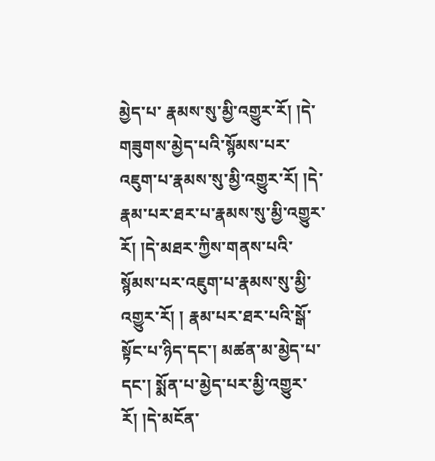མྱེད་པ་ རྣམས་སུ་མྱི་འགྱུར་རོ། །དེ་གཟུགས་མྱེད་པའི་སྙོམས་པར་འཇུག་པ་རྣམས་སུ་མྱི་འགྱུར་རོ། །དེ་རྣམ་པར་ཐར་པ་རྣམས་སུ་མྱི་འགྱུར་རོ། །དེ་མཐར་ཀྱིས་གནས་པའི་སྙོམས་པར་འཇུག་པ་རྣམས་སུ་མྱི་འགྱུར་རོ། ། རྣམ་པར་ཐར་པའི་སྒོ་སྟོང་པ་ཉིད་དང་། མཚན་མ་མྱེད་པ་དང་། སྨོན་པ་མྱེད་པར་མྱི་འགྱུར་རོ། །དེ་མངོན་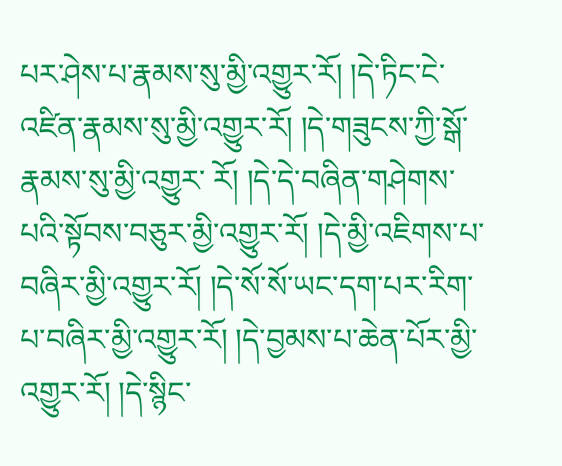པར་ཤེས་པ་རྣམས་སུ་མྱི་འགྱུར་རོ། །དེ་ཏིང་ངེ་འཛིན་རྣམས་སུ་མྱི་འགྱུར་རོ། །དེ་གཟུངས་ཀྱི་སྒོ་རྣམས་སུ་མྱི་འགྱུར་ རོ། །དེ་དེ་བཞིན་གཤེགས་པའི་སྟོབས་བཅུར་མྱི་འགྱུར་རོ། །དེ་མྱི་འཇིགས་པ་བཞིར་མྱི་འགྱུར་རོ། །དེ་སོ་སོ་ཡང་དག་པར་རིག་པ་བཞིར་མྱི་འགྱུར་རོ། །དེ་བྱམས་པ་ཆེན་པོར་མྱི་འགྱུར་རོ། །དེ་སྙིང་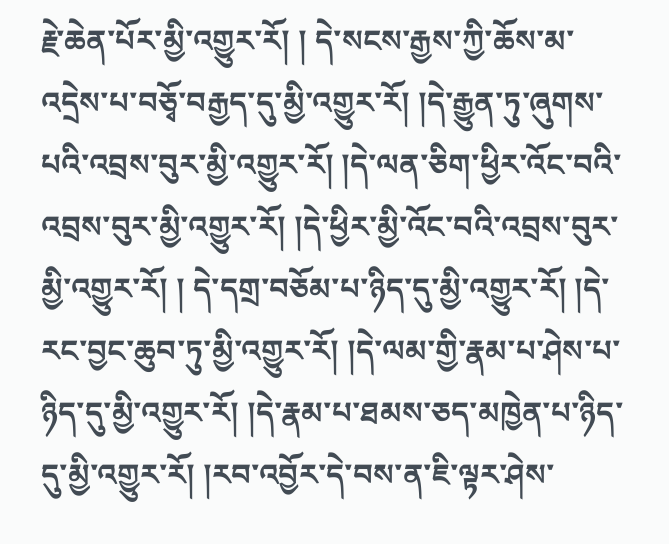རྗེ་ཆེན་པོར་མྱི་འགྱུར་རོ། ། དེ་སངས་རྒྱས་ཀྱི་ཆོས་མ་འདྲེས་པ་བཅྭོ་བརྒྱད་དུ་མྱི་འགྱུར་རོ། །དེ་རྒྱུན་ཏུ་ཞུགས་པའི་འབྲས་བུར་མྱི་འགྱུར་རོ། །དེ་ལན་ཅིག་ཕྱིར་འོང་བའི་འབྲས་བུར་མྱི་འགྱུར་རོ། །དེ་ཕྱིར་མྱི་འོང་བའི་འབྲས་བུར་མྱི་འགྱུར་རོ། ། དེ་དགྲ་བཅོམ་པ་ཉིད་དུ་མྱི་འགྱུར་རོ། །དེ་རང་བྱང་ཆུབ་ཏུ་མྱི་འགྱུར་རོ། །དེ་ལམ་གྱི་རྣམ་པ་ཤེས་པ་ཉིད་དུ་མྱི་འགྱུར་རོ། །དེ་རྣམ་པ་ཐམས་ཅད་མཁྱེན་པ་ཉིད་དུ་མྱི་འགྱུར་རོ། །རབ་འབྱོར་དེ་བས་ན་ཇི་ལྟར་ཤེས་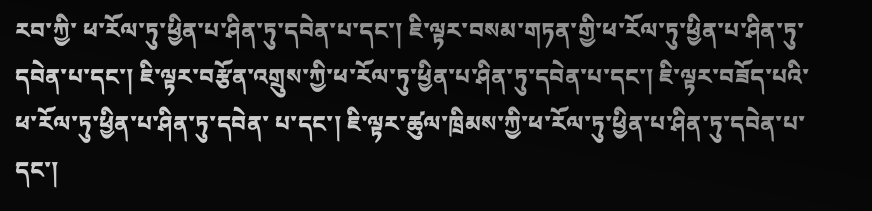རབ་ཀྱི་ ཕ་རོལ་ཏུ་ཕྱིན་པ་ཤིན་ཏུ་དབེན་པ་དང་། ཇི་ལྟར་བསམ་གཏན་གྱི་ཕ་རོལ་ཏུ་ཕྱིན་པ་ཤིན་ཏུ་དབེན་པ་དང་། ཇི་ལྟར་བརྩོན་འགྲུས་ཀྱི་ཕ་རོལ་ཏུ་ཕྱིན་པ་ཤིན་ཏུ་དབེན་པ་དང་། ཇི་ལྟར་བཟོད་པའི་ཕ་རོལ་ཏུ་ཕྱིན་པ་ཤིན་ཏུ་དབེན་ པ་དང་། ཇི་ལྟར་ཚུལ་ཁྲིམས་ཀྱི་ཕ་རོལ་ཏུ་ཕྱིན་པ་ཤིན་ཏུ་དབེན་པ་དང་།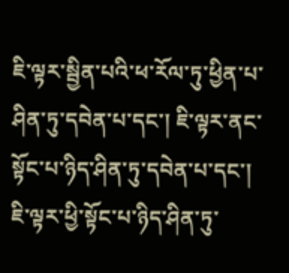ཇི་ལྟར་སྦྱིན་པའི་ཕ་རོལ་ཏུ་ཕྱིན་པ་ཤིན་ཏུ་དབེན་པ་དང་། ཇི་ལྟར་ནང་སྟོང་པ་ཉིད་ཤིན་ཏུ་དབེན་པ་དང་། ཇི་ལྟར་ཕྱི་སྟོང་པ་ཉིད་ཤིན་ཏུ་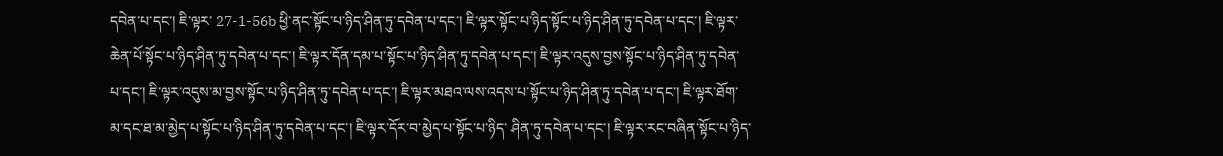དབེན་པ་དང་། ཇི་ལྟར་ 27-1-56b ཕྱི་ནང་སྟོང་པ་ཉིད་ཤིན་ཏུ་དབེན་པ་དང་། ཇི་ལྟར་སྟོང་པ་ཉིད་སྟོང་པ་ཉིད་ཤིན་ཏུ་དབེན་པ་དང་། ཇི་ལྟར་ཆེན་པོ་སྟོང་པ་ཉིད་ཤིན་ཏུ་དབེན་པ་དང་། ཇི་ལྟར་དོན་དམ་པ་སྟོང་པ་ཉིད་ཤིན་ཏུ་དབེན་པ་དང་། ཇི་ལྟར་འདུས་བྱས་སྟོང་པ་ཉིད་ཤིན་ཏུ་དབེན་ པ་དང་། ཇི་ལྟར་འདུས་མ་བྱས་སྟོང་པ་ཉིད་ཤིན་ཏུ་དབེན་པ་དང་། ཇི་ལྟར་མཐའ་ལས་འདས་པ་སྟོང་པ་ཉིད་ཤིན་ཏུ་དབེན་པ་དང་། ཇི་ལྟར་ཐོག་མ་དང་ཐ་མ་མྱེད་པ་སྟོང་པ་ཉིད་ཤིན་ཏུ་དབེན་པ་དང་། ཇི་ལྟར་དོར་བ་མྱེད་པ་སྟོང་པ་ཉིད་ ཤིན་ཏུ་དབེན་པ་དང་། ཇི་ལྟར་རང་བཞིན་སྟོང་པ་ཉིད་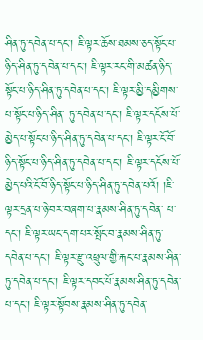ཤིན་ཏུ་དབེན་པ་དང་། ཇི་ལྟར་ཆོས་ཐམས་ཅད་སྟོང་པ་ཉིད་ཤིན་ཏུ་དབེན་པ་དང་། ཇི་ལྟར་རང་གི་མཚན་ཉིད་སྟོང་པ་ཉིད་ཤིན་ཏུ་དབེན་པ་དང་། ཇི་ལྟར་མྱི་དམྱིགས་པ་སྟོང་པ་ཉིད་ཤིན་ ཏུ་དབེན་པ་དང་། ཇི་ལྟར་དངོས་པོ་མྱེད་པ་སྟོང་པ་ཉིད་ཤིན་ཏུ་དབེན་པ་དང་། ཇི་ལྟར་ངོ་བོ་ཉིད་སྟོང་པ་ཉིད་ཤིན་ཏུ་དབེན་པ་དང་། ཇི་ལྟར་དངོས་པོ་མྱེད་པའི་ངོ་བོ་ཉིད་སྟོང་པ་ཉིད་ཤིན་ཏུ་དབེན་པའོ། །ཇི་ལྟར་དྲན་པ་ཉེ་བར་བཞག་པ་རྣམས་ཤིན་ཏུ་དབེན་ པ་དང་། ཇི་ལྟར་ཡང་དག་པར་སྤོང་བ་རྣམས་ཤིན་ཏུ་དབེན་པ་དང་། ཇི་ལྟར་རྫུ་འཕྲུལ་གྱི་རྐང་པ་རྣམས་ཤིན་ཏུ་དབེན་པ་དང་། ཇི་ལྟར་དབང་པོ་རྣམས་ཤིན་ཏུ་དབེན་པ་དང་། ཇི་ལྟར་སྟོབས་རྣམས་ཤིན་ཏུ་དབེན་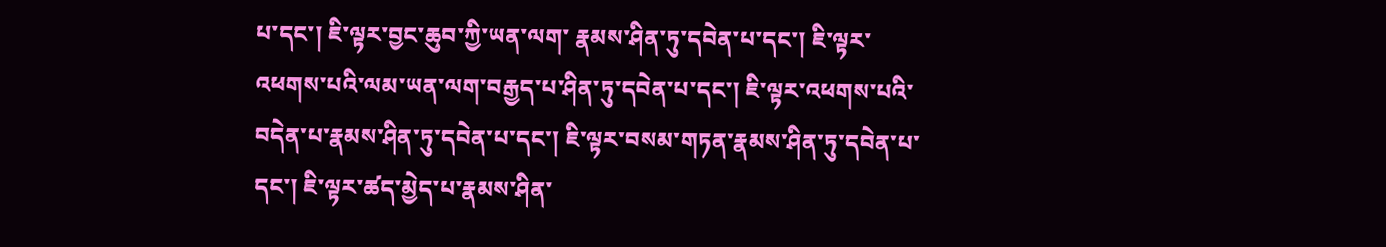པ་དང་། ཇི་ལྟར་བྱང་ཆུབ་ཀྱི་ཡན་ལག་ རྣམས་ཤིན་ཏུ་དབེན་པ་དང་། ཇི་ལྟར་འཕགས་པའི་ལམ་ཡན་ལག་བརྒྱད་པ་ཤིན་ཏུ་དབེན་པ་དང་། ཇི་ལྟར་འཕགས་པའི་བདེན་པ་རྣམས་ཤིན་ཏུ་དབེན་པ་དང་། ཇི་ལྟར་བསམ་གཏན་རྣམས་ཤིན་ཏུ་དབེན་པ་དང་། ཇི་ལྟར་ཚད་མྱེད་པ་རྣམས་ཤིན་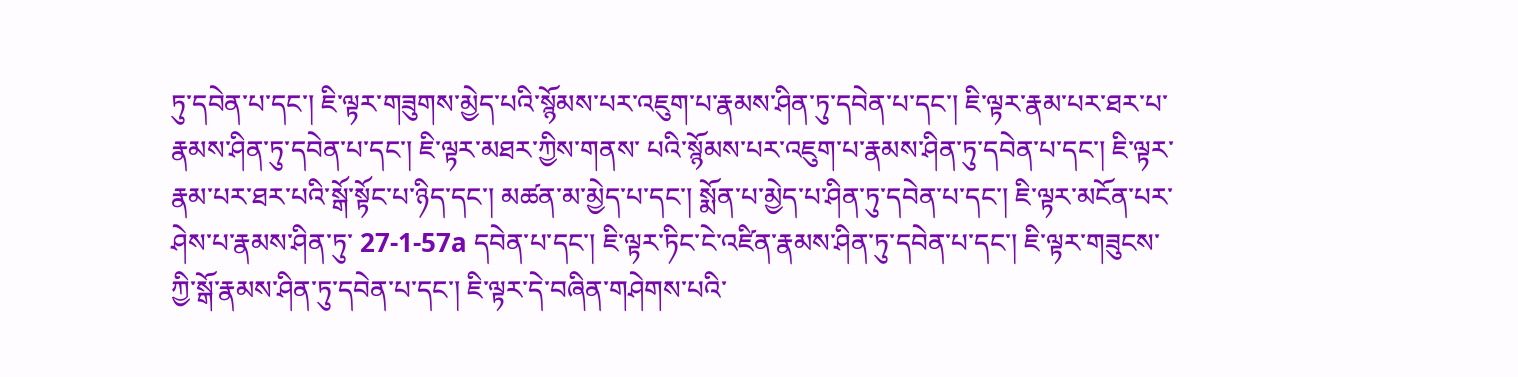ཏུ་དབེན་པ་དང་། ཇི་ལྟར་གཟུགས་མྱེད་པའི་སྙོམས་པར་འཇུག་པ་རྣམས་ཤིན་ཏུ་དབེན་པ་དང་། ཇི་ལྟར་རྣམ་པར་ཐར་པ་རྣམས་ཤིན་ཏུ་དབེན་པ་དང་། ཇི་ལྟར་མཐར་ཀྱིས་གནས་ པའི་སྙོམས་པར་འཇུག་པ་རྣམས་ཤིན་ཏུ་དབེན་པ་དང་། ཇི་ལྟར་རྣམ་པར་ཐར་པའི་སྒོ་སྟོང་པ་ཉིད་དང་། མཚན་མ་མྱེད་པ་དང་། སྨོན་པ་མྱེད་པ་ཤིན་ཏུ་དབེན་པ་དང་། ཇི་ལྟར་མངོན་པར་ཤེས་པ་རྣམས་ཤིན་ཏུ་ 27-1-57a དབེན་པ་དང་། ཇི་ལྟར་ཏིང་ངེ་འཛིན་རྣམས་ཤིན་ཏུ་དབེན་པ་དང་། ཇི་ལྟར་གཟུངས་ཀྱི་སྒོ་རྣམས་ཤིན་ཏུ་དབེན་པ་དང་། ཇི་ལྟར་དེ་བཞིན་གཤེགས་པའི་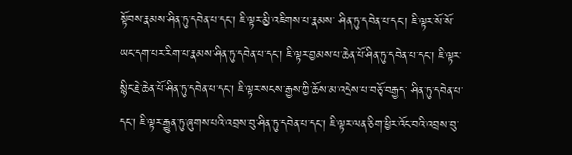སྟོབས་རྣམས་ཤིན་ཏུ་དབེན་པ་དང་། ཇི་ལྟར་མྱི་འཇིགས་པ་རྣམས་ ཤིན་ཏུ་དབེན་པ་དང་། ཇི་ལྟར་སོ་སོ་ཡང་དག་པར་རིག་པ་རྣམས་ཤིན་ཏུ་དབེན་པ་དང་། ཇི་ལྟར་བྱམས་པ་ཆེན་པོ་ཤིན་ཏུ་དབེན་པ་དང་། ཇི་ལྟར་སྙིང་རྗེ་ཆེན་པོ་ཤིན་ཏུ་དབེན་པ་དང་། ཇི་ལྟར་སངས་རྒྱས་ཀྱི་ཆོས་མ་འདྲེས་པ་བཅྭོ་བརྒྱད་ ཤིན་ཏུ་དབེན་པ་དང་། ཇི་ལྟར་རྒྱུན་ཏུ་ཞུགས་པའི་འབྲས་བུ་ཤིན་ཏུ་དབེན་པ་དང་། ཇི་ལྟར་ལན་ཅིག་ཕྱིར་འོང་བའི་འབྲས་བུ་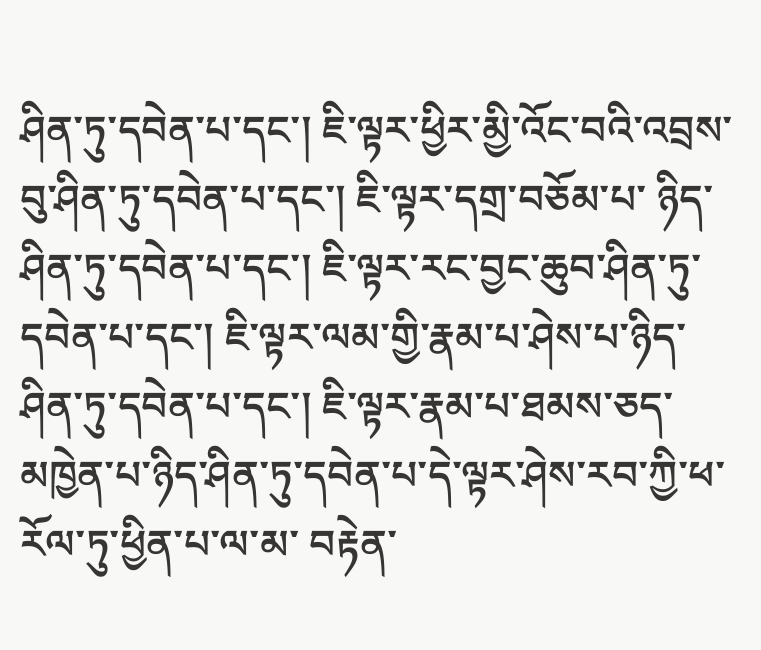ཤིན་ཏུ་དབེན་པ་དང་། ཇི་ལྟར་ཕྱིར་མྱི་འོང་བའི་འབྲས་བུ་ཤིན་ཏུ་དབེན་པ་དང་། ཇི་ལྟར་དགྲ་བཅོམ་པ་ ཉིད་ཤིན་ཏུ་དབེན་པ་དང་། ཇི་ལྟར་རང་བྱང་ཆུབ་ཤིན་ཏུ་དབེན་པ་དང་། ཇི་ལྟར་ལམ་གྱི་རྣམ་པ་ཤེས་པ་ཉིད་ཤིན་ཏུ་དབེན་པ་དང་། ཇི་ལྟར་རྣམ་པ་ཐམས་ཅད་མཁྱེན་པ་ཉིད་ཤིན་ཏུ་དབེན་པ་དེ་ལྟར་ཤེས་རབ་ཀྱི་ཕ་རོལ་ཏུ་ཕྱིན་པ་ལ་མ་ བརྟེན་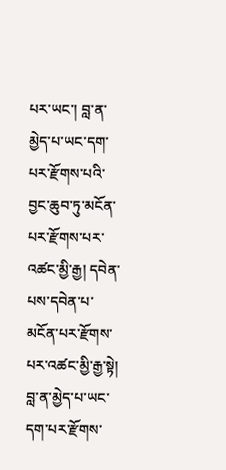པར་ཡང་། བླ་ན་མྱེད་པ་ཡང་དག་པར་རྫོགས་པའི་བྱང་ཆུབ་ཏུ་མངོན་པར་རྫོགས་པར་འཚང་མྱི་རྒྱ། དབེན་པས་དབེན་པ་མངོན་པར་རྫོགས་པར་འཚང་མྱི་རྒྱ་སྟེ། བླ་ན་མྱེད་པ་ཡང་དག་པར་རྫོགས་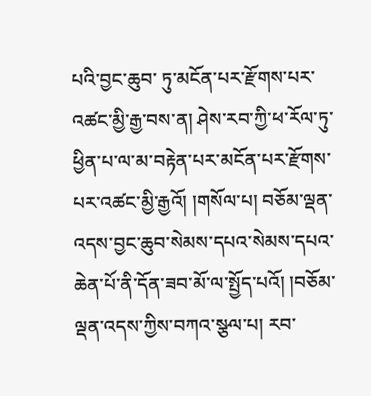པའི་བྱང་ཆུབ་ ཏུ་མངོན་པར་རྫོགས་པར་འཚང་མྱི་རྒྱ་བས་ན། ཤེས་རབ་ཀྱི་ཕ་རོལ་ཏུ་ཕྱིན་པ་ལ་མ་བརྟེན་པར་མངོན་པར་རྫོགས་པར་འཚང་མྱི་རྒྱའོ། །གསོལ་པ། བཅོམ་ལྡན་འདས་བྱང་ཆུབ་སེམས་དཔའ་སེམས་དཔའ་ ཆེན་པོ་ནི་དོན་ཟབ་མོ་ལ་སྤྱོད་པའོ། །བཅོམ་ལྡན་འདས་ཀྱིས་བཀའ་སྩལ་པ། རབ་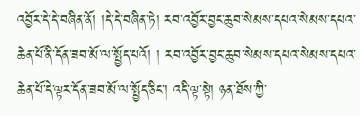འབྱོར་དེ་དེ་བཞིན་ནོ། །དེ་དེ་བཞིན་ཏེ། རབ་འབྱོར་བྱང་ཆུབ་སེམས་དཔའ་སེམས་དཔའ་ཆེན་པོ་ནི་དོན་ཟབ་མོ་ལ་སྤྱོད་པའོ། ། རབ་འབྱོར་བྱང་ཆུབ་སེམས་དཔའ་སེམས་དཔའ་ཆེན་པོ་དེ་ལྟར་དོན་ཟབ་མོ་ལ་སྤྱོད་ཅིང་། འདི་ལྟ་སྟེ། ཉན་ཐོས་ཀྱི་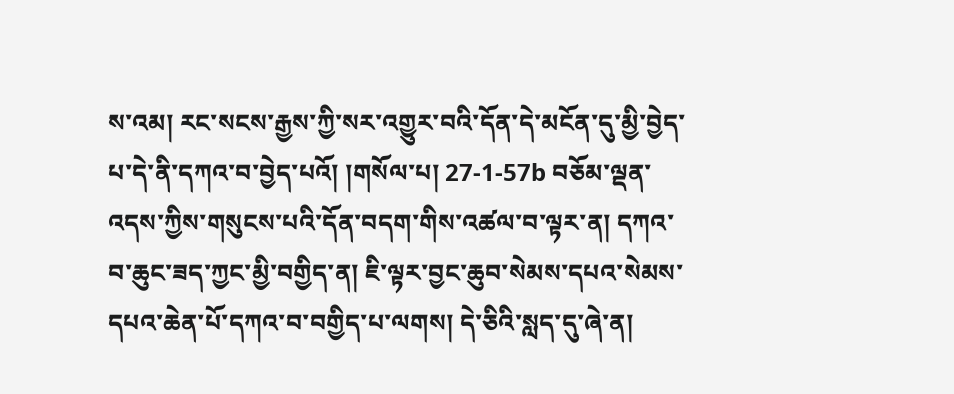ས་འམ། རང་སངས་རྒྱས་ཀྱི་སར་འགྱུར་བའི་དོན་དེ་མངོན་དུ་མྱི་བྱེད་པ་དེ་ནི་དཀའ་བ་བྱེད་པའོ། །གསོལ་པ། 27-1-57b བཅོམ་ལྡན་འདས་ཀྱིས་གསུངས་པའི་དོན་བདག་གིས་འཚལ་བ་ལྟར་ན། དཀའ་བ་ཆུང་ཟད་ཀྱང་མྱི་བགྱིད་ན། ཇི་ལྟར་བྱང་ཆུབ་སེམས་དཔའ་སེམས་དཔའ་ཆེན་པོ་དཀའ་བ་བགྱིད་པ་ལགས། དེ་ཅིའི་སླད་དུ་ཞེ་ན།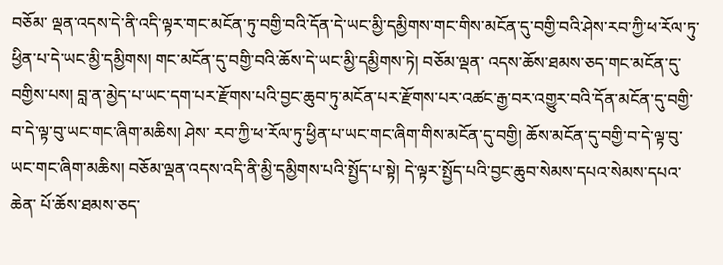བཅོམ་ ལྡན་འདས་དེ་ནི་འདི་ལྟར་གང་མངོན་ཏུ་བགྱི་བའི་དོན་དེ་ཡང་མྱི་དམྱིགས་གང་གིས་མངོན་དུ་བགྱི་བའི་ཤེས་རབ་ཀྱི་ཕ་རོལ་ཏུ་ཕྱིན་པ་དེ་ཡང་མྱི་དམྱིགས། གང་མངོན་དུ་བགྱི་བའི་ཆོས་དེ་ཡང་མྱི་དམྱིགས་ཏེ། བཅོམ་ལྡན་ འདས་ཆོས་ཐམས་ཅད་གང་མངོན་དུ་བགྱིས་པས། བླ་ན་མྱེད་པ་ཡང་དག་པར་རྫོགས་པའི་བྱང་ཆུབ་ཏུ་མངོན་པར་རྫོགས་པར་འཚང་རྒྱ་བར་འགྱུར་བའི་དོན་མངོན་དུ་བགྱི་བ་དེ་ལྟ་བུ་ཡང་གང་ཞིག་མཆིས། ཤེས་ རབ་ཀྱི་ཕ་རོལ་ཏུ་ཕྱིན་པ་ཡང་གང་ཞིག་གིས་མངོན་དུ་བགྱི། ཆོས་མངོན་དུ་བགྱི་བ་དེ་ལྟ་བུ་ཡང་གང་ཞིག་མཆིས། བཅོམ་ལྡན་འདས་འདི་ནི་མྱི་དམྱིགས་པའི་སྤྱོད་པ་སྟེ། དེ་ལྟར་སྤྱོད་པའི་བྱང་ཆུབ་སེམས་དཔའ་སེམས་དཔའ་ཆེན་ པོ་ཆོས་ཐམས་ཅད་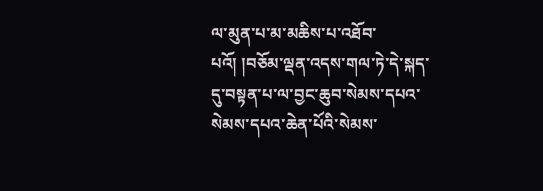ལ་མུན་པ་མ་མཆིས་པ་འཐོབ་པའོ། །བཅོམ་ལྡན་འདས་གལ་ཏེ་དེ་སྐད་དུ་བསྟན་པ་ལ་བྱང་ཆུབ་སེམས་དཔའ་སེམས་དཔའ་ཆེན་པོའི་སེམས་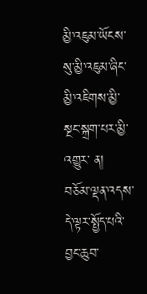མྱི་འཇུམ་ཡོངས་སུ་མྱི་འཇུམ་ཞིང་མྱི་འཇིགས་མྱི་སྔང་སྐྲག་པར་མྱི་འགྱུར་ ན། བཅོམ་ལྡན་འདས་དེ་ལྟར་སྤྱོད་པའི་བྱང་ཆུབ་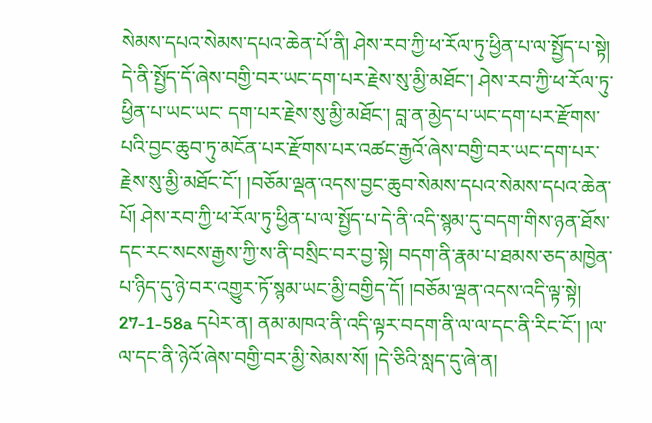སེམས་དཔའ་སེམས་དཔའ་ཆེན་པོ་ནི། ཤེས་རབ་ཀྱི་ཕ་རོལ་ཏུ་ཕྱིན་པ་ལ་སྤྱོད་པ་སྟེ། དེ་ནི་སྤྱོད་དོ་ཞེས་བགྱི་བར་ཡང་དག་པར་རྗེས་སུ་མྱི་མཐོང་། ཤེས་རབ་ཀྱི་ཕ་རོལ་ཏུ་ཕྱིན་པ་ཡང་ཡང་ དག་པར་རྗེས་སུ་མྱི་མཐོང་། བླ་ན་མྱེད་པ་ཡང་དག་པར་རྫོགས་པའི་བྱང་ཆུབ་ཏུ་མངོན་པར་རྫོགས་པར་འཚང་རྒྱའོ་ཞེས་བགྱི་བར་ཡང་དག་པར་རྗེས་སུ་མྱི་མཐོང་ངོ་། །བཅོམ་ལྡན་འདས་བྱང་ཆུབ་སེམས་དཔའ་སེམས་དཔའ་ཆེན་པོ། ཤེས་རབ་ཀྱི་ཕ་རོལ་ཏུ་ཕྱིན་པ་ལ་སྤྱོད་པ་དེ་ནི་འདི་སྙམ་དུ་བདག་གིས་ཉན་ཐོས་དང་རང་སངས་རྒྱས་ཀྱི་ས་ནི་བསྲིང་བར་བྱ་སྟེ། བདག་ནི་རྣམ་པ་ཐམས་ཅད་མཁྱེན་པ་ཉིད་དུ་ཉེ་བར་འགྱུར་ཏོ་སྙམ་ཡང་མྱི་བགྱིད་དོ། །བཅོམ་ལྡན་འདས་འདི་ལྟ་སྟེ། 27-1-58a དཔེར་ན། ནམ་མཁའ་ནི་འདི་ལྟར་བདག་ནི་ལ་ལ་དང་ནི་རིང་ངོ་། །ལ་ལ་དང་ནི་ཉེའོ་ཞེས་བགྱི་བར་མྱི་སེམས་སོ། །དེ་ཅིའི་སླད་དུ་ཞེ་ན།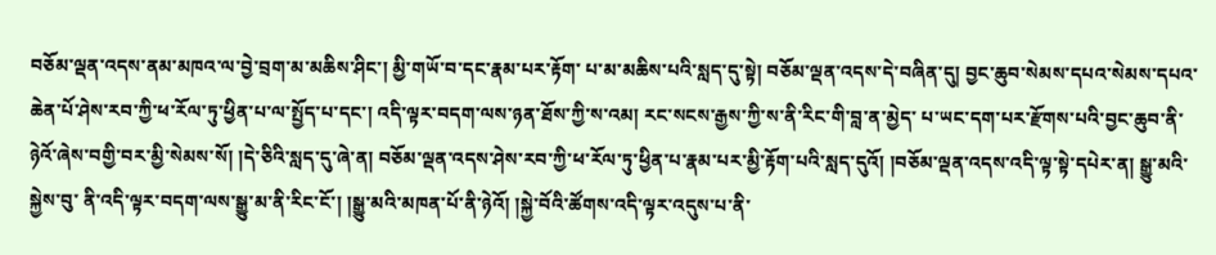བཅོམ་ལྡན་འདས་ནམ་མཁའ་ལ་བྱེ་བྲག་མ་མཆིས་ཤིང་། མྱི་གཡོ་བ་དང་རྣམ་པར་རྟོག་ པ་མ་མཆིས་པའི་སླད་དུ་སྟེ། བཅོམ་ལྡན་འདས་དེ་བཞིན་དུ། བྱང་ཆུབ་སེམས་དཔའ་སེམས་དཔའ་ཆེན་པོ་ཤེས་རབ་ཀྱི་ཕ་རོལ་ཏུ་ཕྱིན་པ་ལ་སྤྱོད་པ་དང་། འདི་ལྟར་བདག་ལས་ཉན་ཐོས་ཀྱི་ས་འམ། རང་སངས་རྒྱས་ཀྱི་ས་ནི་རིང་གི་བླ་ན་མྱེད་ པ་ཡང་དག་པར་རྫོགས་པའི་བྱང་ཆུབ་ནི་ཉེའོ་ཞེས་བགྱི་བར་མྱི་སེམས་སོ། །དེ་ཅིའི་སླད་དུ་ཞེ་ན། བཅོམ་ལྡན་འདས་ཤེས་རབ་ཀྱི་ཕ་རོལ་ཏུ་ཕྱིན་པ་རྣམ་པར་མྱི་རྟོག་པའི་སླད་དུའོ། །བཅོམ་ལྡན་འདས་འདི་ལྟ་སྟེ་དཔེར་ན། སྒྱུ་མའི་སྐྱེས་བུ་ ནི་འདི་ལྟར་བདག་ལས་སྒྱུ་མ་ནི་རིང་ངོ་། །སྒྱུ་མའི་མཁན་པོ་ནི་ཉེའོ། །སྐྱེ་བོའི་ཚོགས་འདི་ལྟར་འདུས་པ་ནི་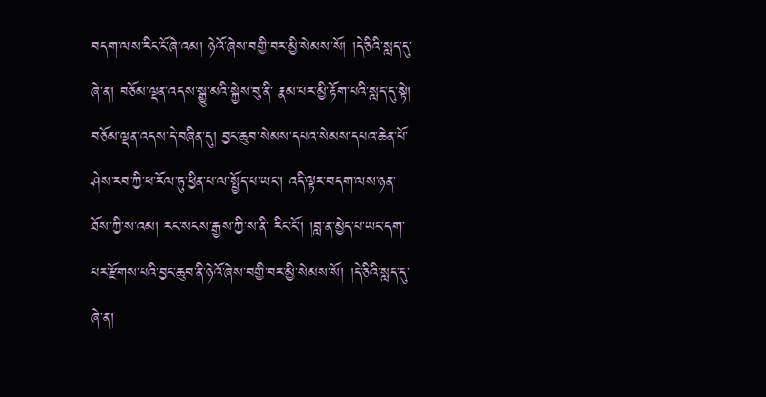བདག་ལས་རིང་ངོ་ཞེ་འམ། ཉེའོ་ཞེས་བགྱི་བར་མྱི་སེམས་སོ། །དེ་ཅིའི་སླད་དུ་ཞེ་ན། བཅོམ་ལྡན་འདས་སྒྱུ་མའི་སྐྱེས་བུ་ནི་ རྣམ་པར་མྱི་རྟོག་པའི་སླད་དུ་སྟེ། བཅོམ་ལྡན་འདས་དེ་བཞིན་དུ། བྱང་ཆུབ་སེམས་དཔའ་སེམས་དཔའ་ཆེན་པོ་ཤེས་རབ་ཀྱི་ཕ་རོལ་ཏུ་ཕྱིན་པ་ལ་སྤྱོད་པ་ཡང་། འདི་ལྟར་བདག་ལས་ཉན་ཐོས་ཀྱི་ས་འམ། རང་སངས་རྒྱས་ཀྱི་ས་ནི་ རིང་ངོ་། །བླ་ན་མྱེད་པ་ཡང་དག་པར་རྫོགས་པའི་བྱང་ཆུབ་ནི་ཉེའོ་ཞེས་བགྱི་བར་མྱི་སེམས་སོ། །དེ་ཅིའི་སླད་དུ་ཞེ་ན།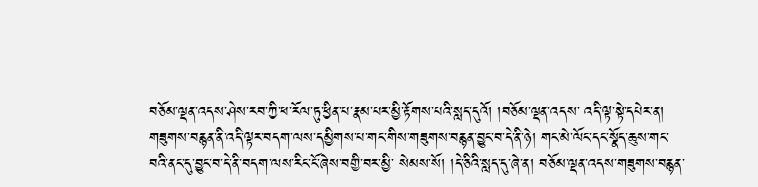བཅོམ་ལྡན་འདས་ཤེས་རབ་ཀྱི་ཕ་རོལ་ཏུ་ཕྱིན་པ་རྣམ་པར་མྱི་རྟོགས་པའི་སླད་དུའོ། །བཅོམ་ལྡན་འདས་ འདི་ལྟ་སྟེ་དཔེར་ན། གཟུགས་བརྙན་ནི་འདི་ལྟར་བདག་ལས་དམྱིགས་པ་གང་གིས་གཟུགས་བརྙན་བྱུང་བ་དེ་ནི་ཉེ། གང་མེ་ལོང་དང་སྣོད་ཆུས་གང་བའི་ནང་དུ་བྱུང་བ་དེ་ནི་བདག་ལས་རིང་ངོ་ཞེས་བགྱི་བར་མྱི་ སེམས་སོ། །དེ་ཅིའི་སླད་དུ་ཞེ་ན། བཅོམ་ལྡན་འདས་གཟུགས་བརྙན་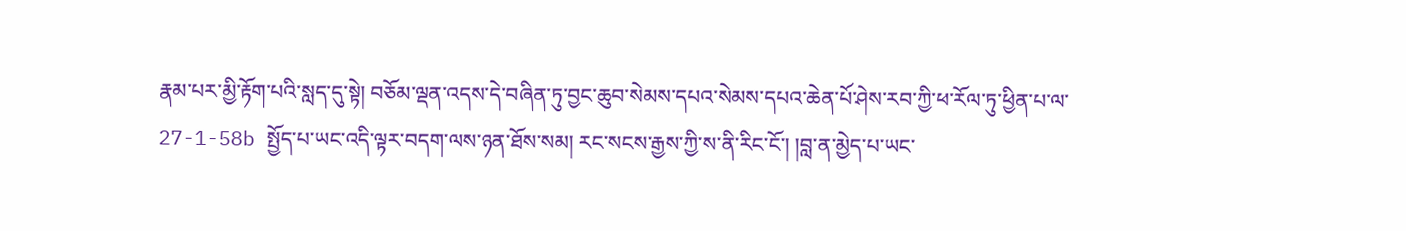རྣམ་པར་མྱི་རྟོག་པའི་སླད་དུ་སྟེ། བཅོམ་ལྡན་འདས་དེ་བཞིན་ཏུ་བྱང་ཆུབ་སེམས་དཔའ་སེམས་དཔའ་ཆེན་པོ་ཤེས་རབ་ཀྱི་ཕ་རོལ་ཏུ་ཕྱིན་པ་ལ་ 27-1-58b སྤྱོད་པ་ཡང་འདི་ལྟར་བདག་ལས་ཉན་ཐོས་སམ། རང་སངས་རྒྱས་ཀྱི་ས་ནི་རིང་ངོ་། །བླ་ན་མྱེད་པ་ཡང་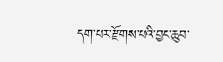དག་པར་རྫོགས་པའི་བྱང་ཆུབ་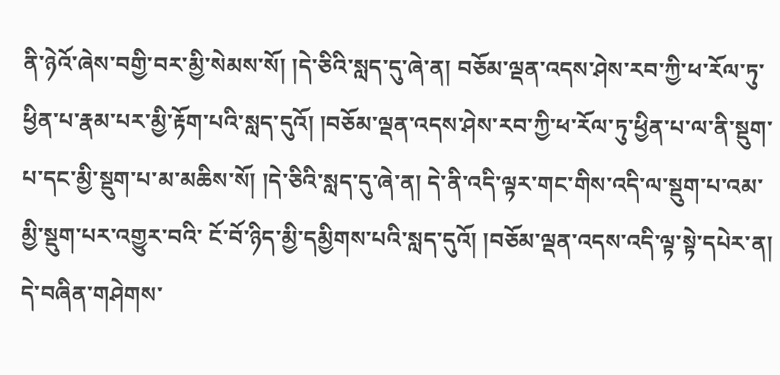ནི་ཉེའོ་ཞེས་བགྱི་བར་མྱི་སེམས་སོ། །དེ་ཅིའི་སླད་དུ་ཞེ་ན། བཅོམ་ལྡན་འདས་ཤེས་རབ་ཀྱི་ཕ་རོལ་ཏུ་ ཕྱིན་པ་རྣམ་པར་མྱི་རྟོག་པའི་སླད་དུའོ། །བཅོམ་ལྡན་འདས་ཤེས་རབ་ཀྱི་ཕ་རོལ་ཏུ་ཕྱིན་པ་ལ་ནི་སྡུག་པ་དང་མྱི་སྡུག་པ་མ་མཆིས་སོ། །དེ་ཅིའི་སླད་དུ་ཞེ་ན། དེ་ནི་འདི་ལྟར་གང་གིས་འདི་ལ་སྡུག་པ་འམ་མྱི་སྡུག་པར་འགྱུར་བའི་ ངོ་བོ་ཉིད་མྱི་དམྱིགས་པའི་སླད་དུའོ། །བཅོམ་ལྡན་འདས་འདི་ལྟ་སྟེ་དཔེར་ན། དེ་བཞིན་གཤེགས་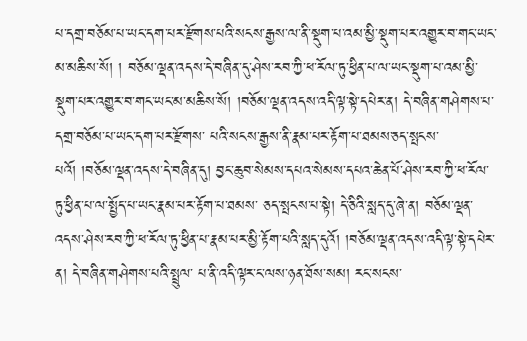པ་དགྲ་བཅོམ་པ་ཡང་དག་པར་རྫོགས་པའི་སངས་རྒྱས་ལ་ནི་སྡུག་པ་འམ་མྱི་སྡུག་པར་འགྱུར་བ་གང་ཡང་མ་མཆིས་སོ། ། བཅོམ་ལྡན་འདས་དེ་བཞིན་དུ་ཤེས་རབ་ཀྱི་ཕ་རོལ་ཏུ་ཕྱིན་པ་ལ་ཡང་སྡུག་པ་འམ་མྱི་སྡུག་པར་འགྱུར་བ་གང་ཡང་མ་མཆིས་སོ། །བཅོམ་ལྡན་འདས་འདི་ལྟ་སྟེ་དཔེར་ན། དེ་བཞིན་གཤེགས་པ་དགྲ་བཅོམ་པ་ཡང་དག་པར་རྫོགས་ པའི་སངས་རྒྱས་ནི་རྣམ་པར་རྟོག་པ་ཐམས་ཅད་སྤངས་པའོ། །བཅོམ་ལྡན་འདས་དེ་བཞིན་དུ། བྱང་ཆུབ་སེམས་དཔའ་སེམས་དཔའ་ཆེན་པོ་ཤེས་རབ་ཀྱི་ཕ་རོལ་ཏུ་ཕྱིན་པ་ལ་སྤྱོད་པ་ཡང་རྣམ་པར་རྟོག་པ་ཐམས་ ཅད་སྤངས་པ་སྟེ། དེ་ཅིའི་སླད་དུ་ཞེ་ན། བཅོམ་ལྡན་འདས་ཤེས་རབ་ཀྱི་ཕ་རོལ་ཏུ་ཕྱིན་པ་རྣམ་པར་མྱི་རྟོག་པའི་སླད་དུའོ། །བཅོམ་ལྡན་འདས་འདི་ལྟ་སྟེ་དཔེར་ན། དེ་བཞིན་གཤེགས་པའི་སྤྲུལ་ པ་ནི་འདི་ལྟར་ང་ལས་ཉན་ཐོས་སམ། རང་སངས་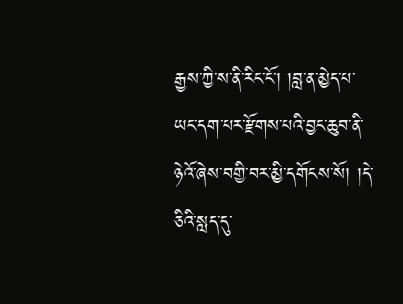རྒྱས་ཀྱི་ས་ནི་རིང་ངོ་། །བླ་ན་མྱེད་པ་ཡང་དག་པར་རྫོགས་པའི་བྱང་ཆུབ་ནི་ཉེའོ་ཞེས་བགྱི་བར་མྱི་དགོངས་སོ། །དེ་ཅིའི་སླད་དུ་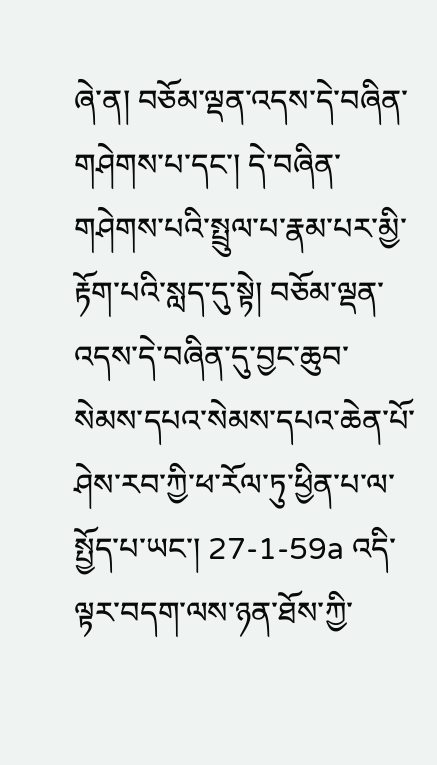ཞེ་ན། བཅོམ་ལྡན་འདས་དེ་བཞིན་ གཤེགས་པ་དང་། དེ་བཞིན་གཤེགས་པའི་སྤྲུལ་པ་རྣམ་པར་མྱི་རྟོག་པའི་སླད་དུ་སྟེ། བཅོམ་ལྡན་འདས་དེ་བཞིན་དུ་བྱང་ཆུབ་སེམས་དཔའ་སེམས་དཔའ་ཆེན་པོ་ཤེས་རབ་ཀྱི་ཕ་རོལ་ཏུ་ཕྱིན་པ་ལ་སྤྱོད་པ་ཡང་། 27-1-59a འདི་ལྟར་བདག་ལས་ཉན་ཐོས་ཀྱི་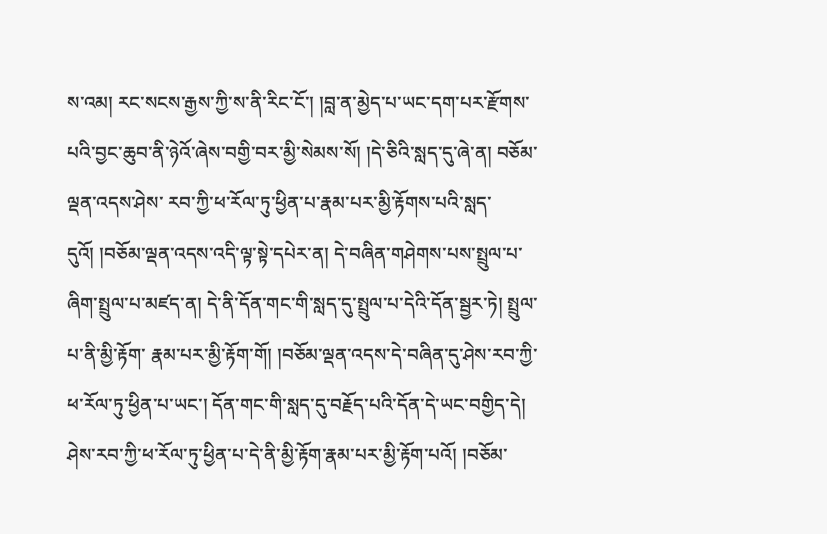ས་འམ། རང་སངས་རྒྱས་ཀྱི་ས་ནི་རིང་ངོ་། །བླ་ན་མྱེད་པ་ཡང་དག་པར་རྫོགས་པའི་བྱང་ཆུབ་ནི་ཉེའོ་ཞེས་བགྱི་བར་མྱི་སེམས་སོ། །དེ་ཅིའི་སླད་དུ་ཞེ་ན། བཅོམ་ལྡན་འདས་ཤེས་ རབ་ཀྱི་ཕ་རོལ་ཏུ་ཕྱིན་པ་རྣམ་པར་མྱི་རྟོགས་པའི་སླད་དུའོ། །བཅོམ་ལྡན་འདས་འདི་ལྟ་སྟེ་དཔེར་ན། དེ་བཞིན་གཤེགས་པས་སྤྲུལ་པ་ཞིག་སྤྲུལ་པ་མཛད་ན། དེ་ནི་དོན་གང་གི་སླད་དུ་སྤྲུལ་པ་དེའི་དོན་སྦྱར་ཏེ། སྤྲུལ་པ་ནི་མྱི་རྟོག་ རྣམ་པར་མྱི་རྟོག་གོ། །བཅོམ་ལྡན་འདས་དེ་བཞིན་དུ་ཤེས་རབ་ཀྱི་ཕ་རོལ་ཏུ་ཕྱིན་པ་ཡང་། དོན་གང་གི་སླད་དུ་བརྗོད་པའི་དོན་དེ་ཡང་བགྱིད་དེ། ཤེས་རབ་ཀྱི་ཕ་རོལ་ཏུ་ཕྱིན་པ་དེ་ནི་མྱི་རྟོག་རྣམ་པར་མྱི་རྟོག་པའོ། །བཅོམ་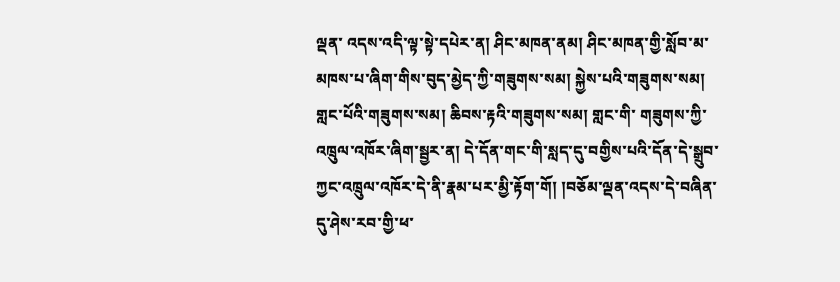ལྡན་ འདས་འདི་ལྟ་སྟེ་དཔེར་ན། ཤིང་མཁན་ནམ། ཤིང་མཁན་གྱི་སློབ་མ་མཁས་པ་ཞིག་གིས་བུད་མྱེད་ཀྱི་གཟུགས་སམ། སྐྱེས་པའི་གཟུགས་སམ། གླང་པོའི་གཟུགས་སམ། ཆིབས་རྟའི་གཟུགས་སམ། གླང་གི་ གཟུགས་ཀྱི་འཁྲུལ་འཁོར་ཞིག་སྦྱར་ན། དེ་དོན་གང་གི་སླད་དུ་བགྱིས་པའི་དོན་དེ་སྒྲུབ་ཀྱང་འཁྲུལ་འཁོར་དེ་ནི་རྣམ་པར་མྱི་རྟོག་གོ། །བཅོམ་ལྡན་འདས་དེ་བཞིན་དུ་ཤེས་རབ་གྱི་ཕ་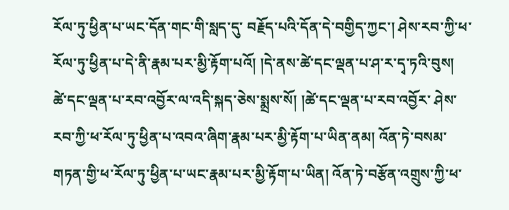རོལ་ཏུ་ཕྱིན་པ་ཡང་དོན་གང་གི་སླད་དུ་ བརྗོད་པའི་དོན་དེ་བགྱིད་ཀྱང་། ཤེས་རབ་ཀྱི་ཕ་རོལ་ཏུ་ཕྱིན་པ་དེ་ནི་རྣམ་པར་མྱི་རྟོག་པའོ། །དེ་ནས་ཚེ་དང་ལྡན་པ་ཤ་ར་དྭ་ཏའི་བུས། ཚེ་དང་ལྡན་པ་རབ་འབྱོར་ལ་འདི་སྐད་ཅེས་སྨྲས་སོ། །ཚེ་དང་ལྡན་པ་རབ་འབྱོར་ ཤེས་རབ་ཀྱི་ཕ་རོལ་ཏུ་ཕྱིན་པ་འབའ་ཞིག་རྣམ་པར་མྱི་རྟོག་པ་ཡིན་ནམ། འོན་ཏེ་བསམ་གཏན་གྱི་ཕ་རོལ་ཏུ་ཕྱིན་པ་ཡང་རྣམ་པར་མྱི་རྟོག་པ་ཡིན། འོན་ཏེ་བརྩོན་འགྲུས་ཀྱི་ཕ་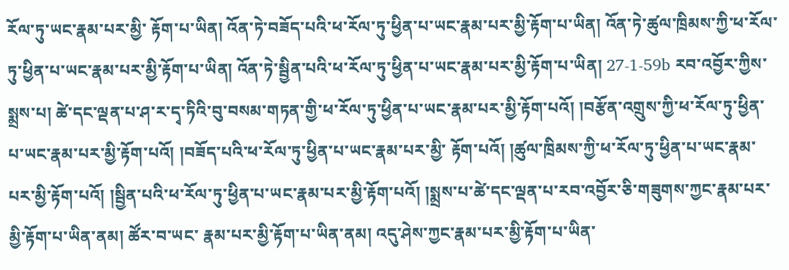རོལ་ཏུ་ཡང་རྣམ་པར་མྱི་ རྟོག་པ་ཡིན། འོན་ཏེ་བཟོད་པའི་ཕ་རོལ་ཏུ་ཕྱིན་པ་ཡང་རྣམ་པར་མྱི་རྟོག་པ་ཡིན། འོན་ཏེ་ཚུལ་ཁྲིམས་ཀྱི་ཕ་རོལ་ཏུ་ཕྱིན་པ་ཡང་རྣམ་པར་མྱི་རྟོག་པ་ཡིན། འོན་ཏེ་སྦྱིན་པའི་ཕ་རོལ་ཏུ་ཕྱིན་པ་ཡང་རྣམ་པར་མྱི་རྟོག་པ་ཡིན། 27-1-59b རབ་འབྱོར་ཀྱིས་སྨྲས་པ། ཚེ་དང་ལྡན་པ་ཤ་ར་དྭ་ཏིའི་བུ་བསམ་གཏན་གྱི་ཕ་རོལ་ཏུ་ཕྱིན་པ་ཡང་རྣམ་པར་མྱི་རྟོག་པའོ། །བརྩོན་འགྲུས་ཀྱི་ཕ་རོལ་ཏུ་ཕྱིན་པ་ཡང་རྣམ་པར་མྱི་རྟོག་པའོ། །བཟོད་པའི་ཕ་རོལ་ཏུ་ཕྱིན་པ་ཡང་རྣམ་པར་མྱི་ རྟོག་པའོ། །ཚུལ་ཁྲིམས་ཀྱི་ཕ་རོལ་ཏུ་ཕྱིན་པ་ཡང་རྣམ་པར་མྱི་རྟོག་པའོ། །སྦྱིན་པའི་ཕ་རོལ་ཏུ་ཕྱིན་པ་ཡང་རྣམ་པར་མྱི་རྟོག་པའོ། །སྨྲས་པ་ཚེ་དང་ལྡན་པ་རབ་འབྱོར་ཅི་གཟུགས་ཀྱང་རྣམ་པར་མྱི་རྟོག་པ་ཡིན་ནམ། ཚོར་བ་ཡང་ རྣམ་པར་མྱི་རྟོག་པ་ཡིན་ནམ། འདུ་ཤེས་ཀྱང་རྣམ་པར་མྱི་རྟོག་པ་ཡིན་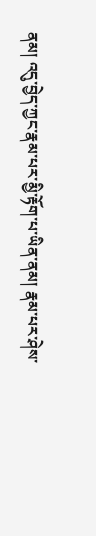ནམ། འདུ་བྱེད་ཀྱང་རྣམ་པར་མྱི་རྟོག་པ་ཡིན་ནམ། རྣམ་པར་ཤེས་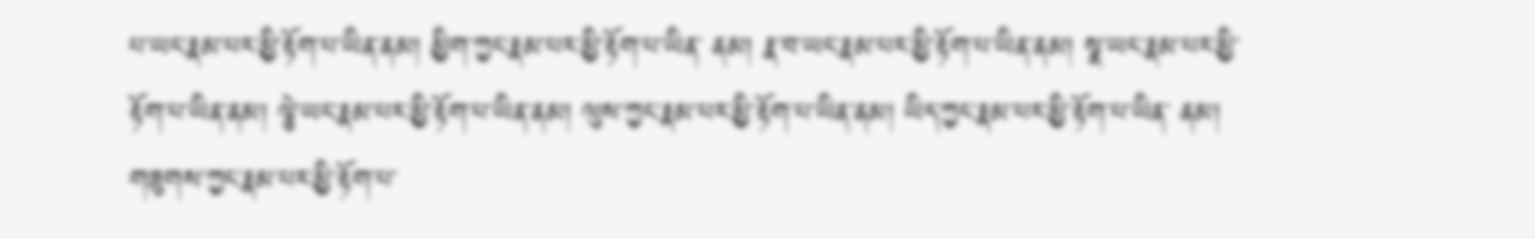པ་ཡང་རྣམ་པར་མྱི་རྟོག་པ་ཡིན་ནམ། མྱིག་ཀྱང་རྣམ་པར་མྱི་རྟོག་པ་ཡིན་ ནམ། རྣ་བ་ཡང་རྣམ་པར་མྱི་རྟོག་པ་ཡིན་ནམ། སྣ་ཡང་རྣམ་པར་མྱི་རྟོག་པ་ཡིན་ནམ། ལྕེ་ཡང་རྣམ་པར་མྱི་རྟོག་པ་ཡིན་ནམ། ལུས་ཀྱང་རྣམ་པར་མྱི་རྟོག་པ་ཡིན་ནམ། ཡིད་ཀྱང་རྣམ་པར་མྱི་རྟོག་པ་ཡིན་ ནམ། གཟུགས་ཀྱང་རྣམ་པར་མྱི་རྟོག་པ་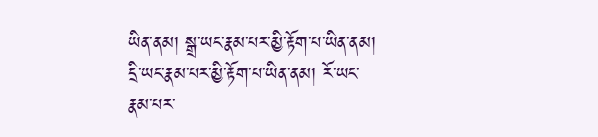ཡིན་ནམ། སྒྲ་ཡང་རྣམ་པར་མྱི་རྟོག་པ་ཡིན་ནམ། དྲི་ཡང་རྣམ་པར་མྱི་རྟོག་པ་ཡིན་ནམ། རོ་ཡང་རྣམ་པར་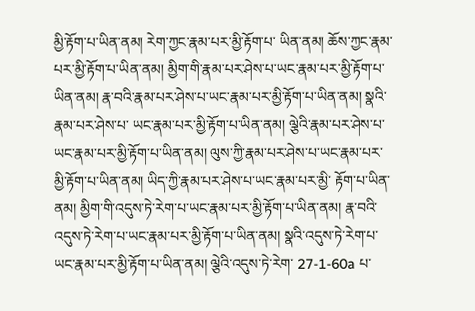མྱི་རྟོག་པ་ཡིན་ནམ། རེག་ཀྱང་རྣམ་པར་མྱི་རྟོག་པ་ ཡིན་ནམ། ཆོས་ཀྱང་རྣམ་པར་མྱི་རྟོག་པ་ཡིན་ནམ། མྱིག་གི་རྣམ་པར་ཤེས་པ་ཡང་རྣམ་པར་མྱི་རྟོག་པ་ཡིན་ནམ། རྣ་བའི་རྣམ་པར་ཤེས་པ་ཡང་རྣམ་པར་མྱི་རྟོག་པ་ཡིན་ནམ། སྣའི་རྣམ་པར་ཤེས་པ་ ཡང་རྣམ་པར་མྱི་རྟོག་པ་ཡིན་ནམ། ལྕེའི་རྣམ་པར་ཤེས་པ་ཡང་རྣམ་པར་མྱི་རྟོག་པ་ཡིན་ནམ། ལུས་ཀྱི་རྣམ་པར་ཤེས་པ་ཡང་རྣམ་པར་མྱི་རྟོག་པ་ཡིན་ནམ། ཡིད་ཀྱི་རྣམ་པར་ཤེས་པ་ཡང་རྣམ་པར་མྱི་ རྟོག་པ་ཡིན་ནམ། མྱིག་གི་འདུས་ཏེ་རེག་པ་ཡང་རྣམ་པར་མྱི་རྟོག་པ་ཡིན་ནམ། རྣ་བའི་འདུས་ཏེ་རེག་པ་ཡང་རྣམ་པར་མྱི་རྟོག་པ་ཡིན་ནམ། སྣའི་འདུས་ཏེ་རེག་པ་ཡང་རྣམ་པར་མྱི་རྟོག་པ་ཡིན་ནམ། ལྕེའི་འདུས་ཏེ་རེག་ 27-1-60a པ་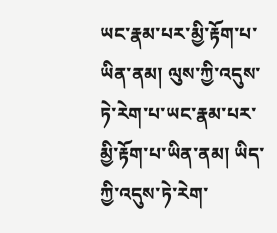ཡང་རྣམ་པར་མྱི་རྟོག་པ་ཡིན་ནམ། ལུས་ཀྱི་འདུས་ཏེ་རེག་པ་ཡང་རྣམ་པར་མྱི་རྟོག་པ་ཡིན་ནམ། ཡིད་ཀྱི་འདུས་ཏེ་རེག་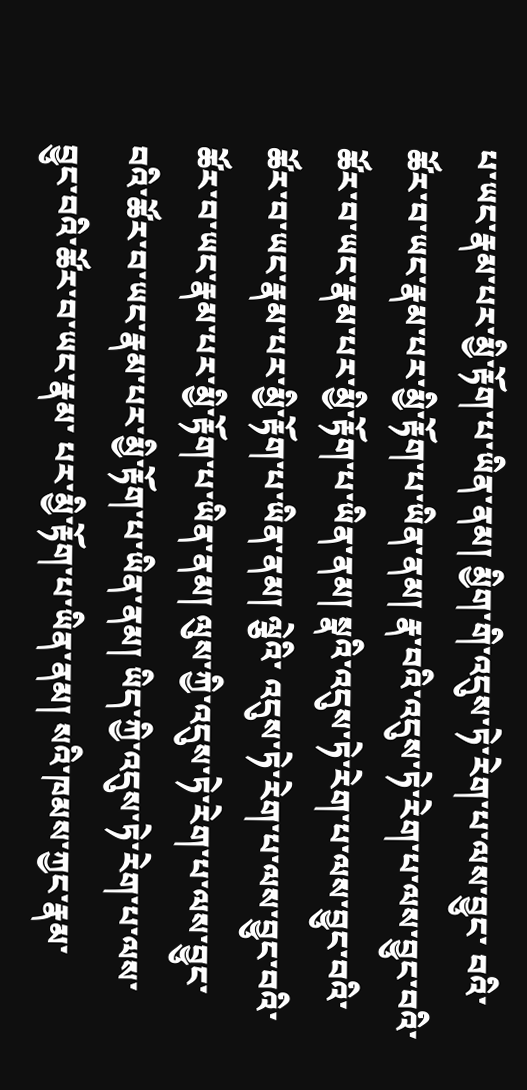པ་ཡང་རྣམ་པར་མྱི་རྟོག་པ་ཡིན་ནམ། མྱིག་གི་འདུས་ཏེ་རེག་པ་ལས་བྱུང་ བའི་ཚོར་བ་ཡང་རྣམ་པར་མྱི་རྟོག་པ་ཡིན་ནམ། རྣ་བའི་འདུས་ཏེ་རེག་པ་ལས་བྱུང་བའི་ཚོར་བ་ཡང་རྣམ་པར་མྱི་རྟོག་པ་ཡིན་ནམ། སྣའི་འདུས་ཏེ་རེག་པ་ལས་བྱུང་བའི་ཚོར་བ་ཡང་རྣམ་པར་མྱི་རྟོག་པ་ཡིན་ནམ། ལྕེའི་ འདུས་ཏེ་རེག་པ་ལས་བྱུང་བའི་ཚོར་བ་ཡང་རྣམ་པར་མྱི་རྟོག་པ་ཡིན་ནམ། ལུས་ཀྱི་འདུས་ཏེ་རེག་པ་ལས་བྱུང་བའི་ཚོར་བ་ཡང་རྣམ་པར་མྱི་རྟོག་པ་ཡིན་ནམ། ཡིད་ཀྱི་འདུས་ཏེ་རེག་པ་ལས་བྱུང་བའི་ཚོར་བ་ཡང་རྣམ་ པར་མྱི་རྟོག་པ་ཡིན་ནམ། སའི་ཁམས་ཀྱང་རྣམ་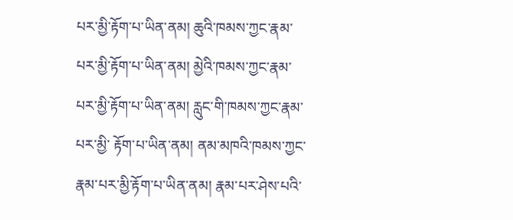པར་མྱི་རྟོག་པ་ཡིན་ནམ། ཆུའི་ཁམས་ཀྱང་རྣམ་པར་མྱི་རྟོག་པ་ཡིན་ནམ། མྱེའི་ཁམས་ཀྱང་རྣམ་པར་མྱི་རྟོག་པ་ཡིན་ནམ། རླུང་གི་ཁམས་ཀྱང་རྣམ་པར་མྱི་ རྟོག་པ་ཡིན་ནམ། ནམ་མཁའི་ཁམས་ཀྱང་རྣམ་པར་མྱི་རྟོག་པ་ཡིན་ནམ། རྣམ་པར་ཤེས་པའི་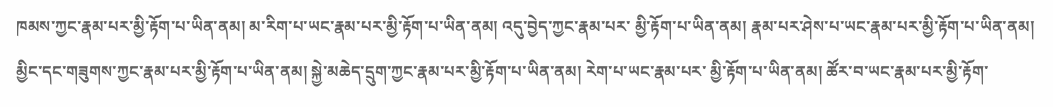ཁམས་ཀྱང་རྣམ་པར་མྱི་རྟོག་པ་ཡིན་ནམ། མ་རིག་པ་ཡང་རྣམ་པར་མྱི་རྟོག་པ་ཡིན་ནམ། འདུ་བྱེད་ཀྱང་རྣམ་པར་ མྱི་རྟོག་པ་ཡིན་ནམ། རྣམ་པར་ཤེས་པ་ཡང་རྣམ་པར་མྱི་རྟོག་པ་ཡིན་ནམ། མྱིང་དང་གཟུགས་ཀྱང་རྣམ་པར་མྱི་རྟོག་པ་ཡིན་ནམ། སྐྱེ་མཆེད་དྲུག་ཀྱང་རྣམ་པར་མྱི་རྟོག་པ་ཡིན་ནམ། རེག་པ་ཡང་རྣམ་པར་ མྱི་རྟོག་པ་ཡིན་ནམ། ཚོར་བ་ཡང་རྣམ་པར་མྱི་རྟོག་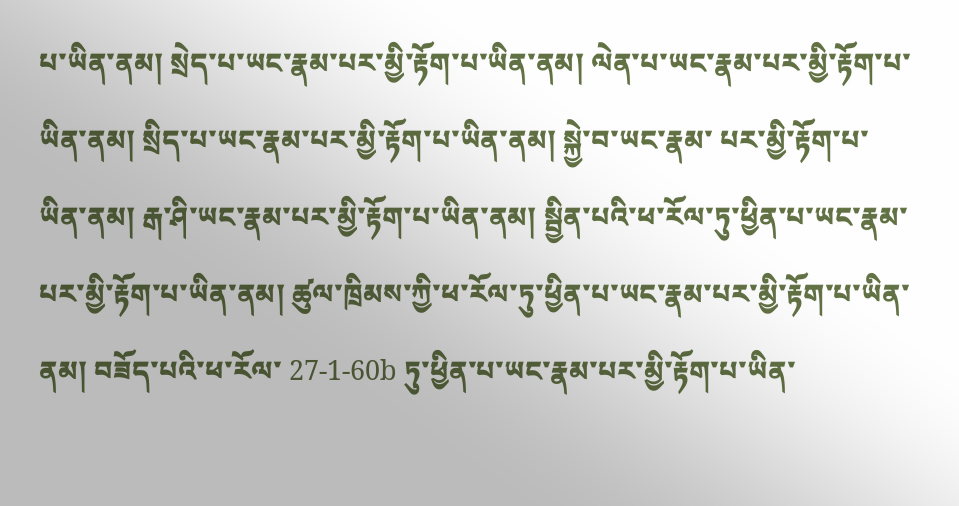པ་ཡིན་ནམ། སྲེད་པ་ཡང་རྣམ་པར་མྱི་རྟོག་པ་ཡིན་ནམ། ལེན་པ་ཡང་རྣམ་པར་མྱི་རྟོག་པ་ཡིན་ནམ། སྲིད་པ་ཡང་རྣམ་པར་མྱི་རྟོག་པ་ཡིན་ནམ། སྐྱེ་བ་ཡང་རྣམ་ པར་མྱི་རྟོག་པ་ཡིན་ནམ། རྒ་ཤི་ཡང་རྣམ་པར་མྱི་རྟོག་པ་ཡིན་ནམ། སྦྱིན་པའི་ཕ་རོལ་ཏུ་ཕྱིན་པ་ཡང་རྣམ་པར་མྱི་རྟོག་པ་ཡིན་ནམ། ཚུལ་ཁྲིམས་ཀྱི་ཕ་རོལ་ཏུ་ཕྱིན་པ་ཡང་རྣམ་པར་མྱི་རྟོག་པ་ཡིན་ནམ། བཟོད་པའི་ཕ་རོལ་ 27-1-60b ཏུ་ཕྱིན་པ་ཡང་རྣམ་པར་མྱི་རྟོག་པ་ཡིན་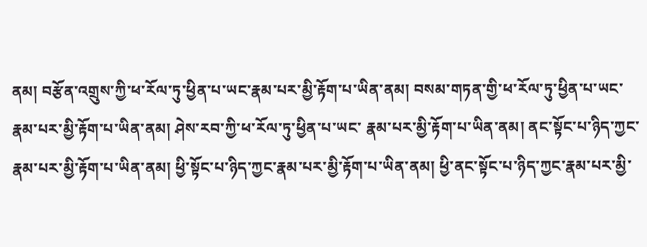ནམ། བརྩོན་འགྲུས་ཀྱི་ཕ་རོལ་ཏུ་ཕྱིན་པ་ཡང་རྣམ་པར་མྱི་རྟོག་པ་ཡིན་ནམ། བསམ་གཏན་གྱི་ཕ་རོལ་ཏུ་ཕྱིན་པ་ཡང་རྣམ་པར་མྱི་རྟོག་པ་ཡིན་ནམ། ཤེས་རབ་ཀྱི་ཕ་རོལ་ཏུ་ཕྱིན་པ་ཡང་ རྣམ་པར་མྱི་རྟོག་པ་ཡིན་ནམ། ནང་སྟོང་པ་ཉིད་ཀྱང་རྣམ་པར་མྱི་རྟོག་པ་ཡིན་ནམ། ཕྱི་སྟོང་པ་ཉིད་ཀྱང་རྣམ་པར་མྱི་རྟོག་པ་ཡིན་ནམ། ཕྱི་ནང་སྟོང་པ་ཉིད་ཀྱང་རྣམ་པར་མྱི་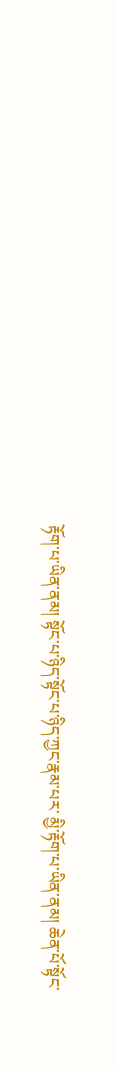རྟོག་པ་ཡིན་ནམ། སྟོང་པ་ཉིད་སྟོང་པ་ཉིད་ཀྱང་རྣམ་པར་ མྱི་རྟོག་པ་ཡིན་ནམ། ཆེན་པོ་སྟོང་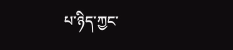པ་ཉིད་ཀྱང་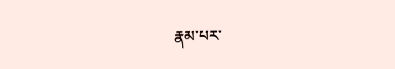རྣམ་པར་